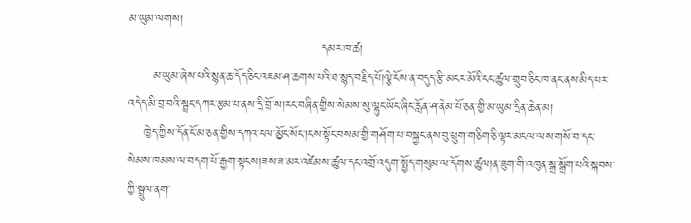མ་ཡུམ་ལགས།
                                               དམར་ཁ་ཚ།
      མ་ཡུམ་ཞེས་པའི་སྙན་ཆ་དོད་ཅིང་འཇམ་ཤ་ཆགས་པའི་ཐ་སྙད་བརྗིད་པོ།ལྕེ་ངོས་ན་བདུད་རྩི་མངར་མོའི་ངང་ཚུལ་གྲུབ་ཅིང་ཁ་ནང་ནས་མིད་པར་འདེད་མི་བྲ་བའི་སྦྲང་དཀར་རྩམ་པ་ནས་དྲི་བྲོ་ས།རང་བཞིན་གྱིས་སེམས་སུ་ལྷུང་ཡོང་ཞིང་རློན་ཤ་ནེམ་པོ་ཅན་གྱི་མ་ཡུམ་དྲིན་ཆེན་མ།
    ཁྱེད་ཀྱིས་དོན་ངོ་མ་ཅན་གྱིས་དཀའ་ངལ་མྱོང་སོང་།ངས་སྟོང་བསམ་གྱི་གཤོག་པ་བསྐྱང་ནས་བུ་ཕྲུག་གཅིག་ཅི་ལྟར་མངལ་ལས་གསོ་བ་དང་སེམས་ཁམས་ལ་བདག་པོ་རྒྱག་སྟངས།ཟས་ཟ་མར་འཛེམས་ཚུལ་དང་འགྲོ་འདུག་སྤྱོད་གསུམ་ལ་དོགས་ཚུལ།ན་ཟུག་གི་འཁུན་སྒྲ་སྒྲོག་པའི་སྐབས་ཀྱི་སྦྲུལ་ནག་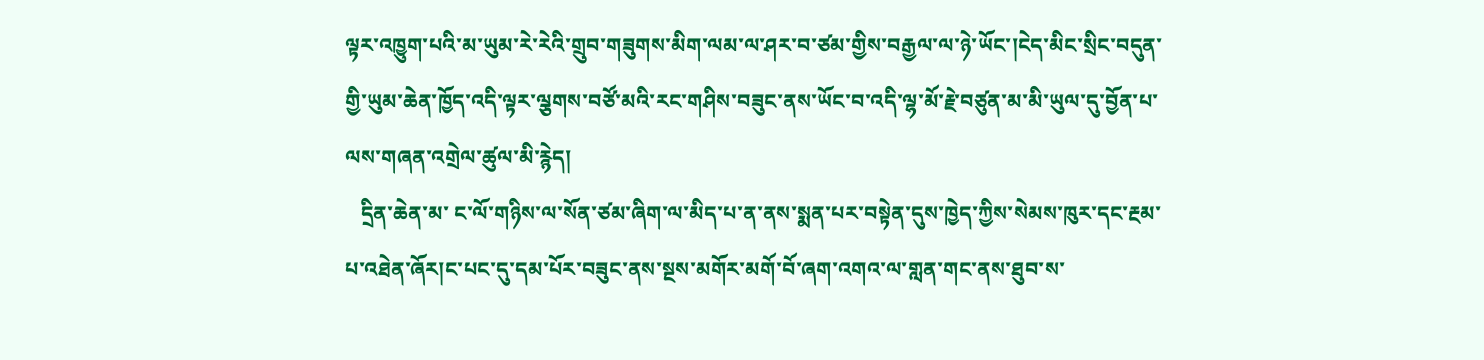ལྟར་འཁྱུག་པའི་མ་ཡུམ་རེ་རེའི་གྲུབ་གཟུགས་མིག་ལམ་ལ་ཤར་བ་ཙམ་གྱིས་བརྒྱལ་ལ་ཉེ་ཡོང་།ངེད་མིང་སྲིང་བདུན་གྱི་ཡུམ་ཆེན་ཁྱོད་འདི་ལྟར་ལྕགས་བཙོ་མའི་རང་གཤིས་བཟུང་ནས་ཡོང་བ་འདི་ལྷ་མོ་རྗེ་བཙུན་མ་མི་ཡུལ་དུ་བྱོན་པ་ལས་གཞན་འགྲེལ་ཚུལ་མི་རྙེད།
   དྲིན་ཆེན་མ་ ང་ལོ་གཉིས་ལ་སོན་ཙམ་ཞིག་ལ་མིད་པ་ན་ནས་སྨན་པར་བསྟེན་དུས་ཁྱེད་ཀྱིས་སེམས་ཁུར་དང་རྔམ་པ་འཐེན་ཞོར།ང་པང་དུ་དམ་པོར་བཟུང་ནས་སྔས་མགོར་མགོ་བོ་ཞག་འགའ་ལ་གླན་གང་ནས་ཐུབ་ས་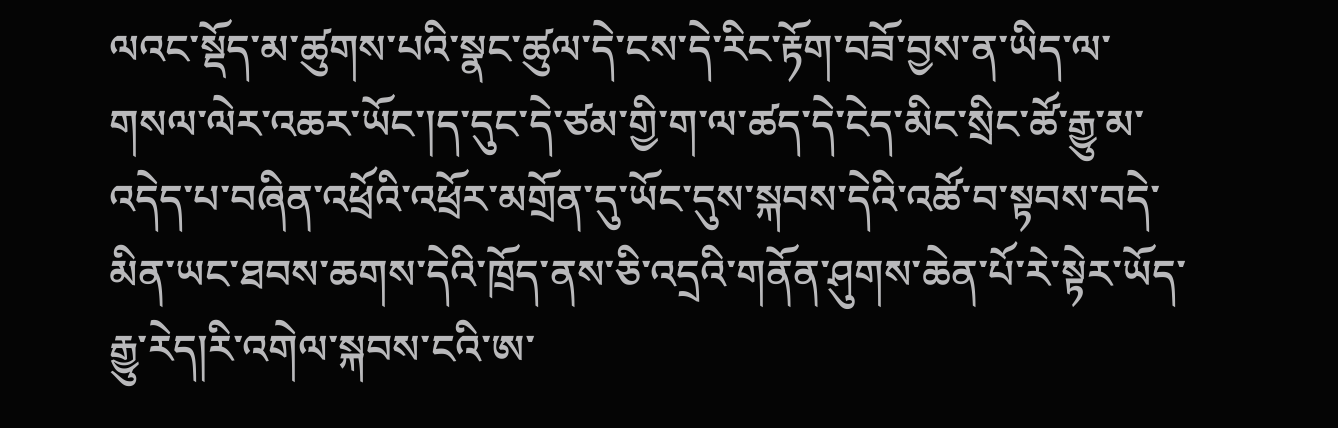ལའང་སྡོད་མ་ཚུགས་པའི་སྣང་ཚུལ་དེ་ངས་དེ་རིང་རྟོག་བཟོ་བྱས་ན་ཡིད་ལ་གསལ་ལེར་འཆར་ཡོང་།ད་དུང་དེ་ཙམ་གྱི་ག་ལ་ཚད་དེ་ངེད་མིང་སྲིང་ཚོ་རྒྱུ་མ་འདེད་པ་བཞིན་འཕྲོའི་འཕྲོར་མགྲོན་དུ་ཡོང་དུས་སྐབས་དེའི་འཚོ་བ་སྟབས་བདེ་མིན་ཡང་ཐབས་ཆགས་དེའི་ཁྲོད་ནས་ཅི་འདྲའི་གནོན་ཤུགས་ཆེན་པོ་རེ་སྟེར་ཡོད་རྒྱུ་རེད།རི་འགེལ་སྐབས་ངའི་ཨ་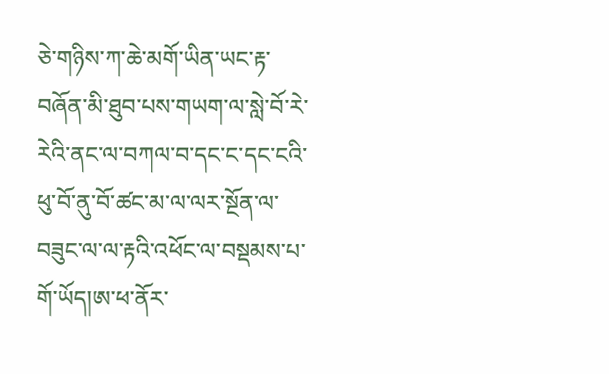ཅེ་གཉིས་ཀ་ཆེ་མགོ་ཡིན་ཡང་རྟ་བཞོན་མི་ཐུབ་པས་གཡག་ལ་སླེ་བོ་རེ་རེའི་ནང་ལ་བཀལ་བ་དང་ང་དང་ངའི་ཕུ་བོ་ནུ་བོ་ཚང་མ་ལ་ལར་སྔོན་ལ་བཟུང་ལ་ལ་རྟའི་འཕོང་ལ་བསྡམས་པ་གོ་ཡོད།ཨ་ཕ་ནོར་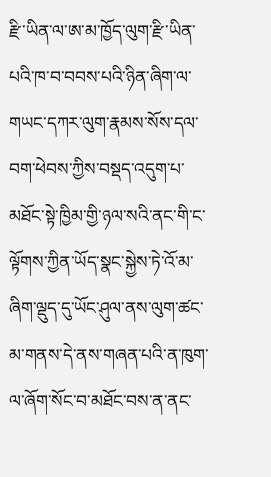རྫི་ཡིན་ལ་ཨ་མ་ཁྱོད་ལུག་རྫི་ཡིན་པའི་ཁ་བ་བབས་པའི་ཉིན་ཞིག་ལ་གཡང་དཀར་ལུག་རྣམས་སོས་དལ་བག་ཕེབས་ཀྱིས་བསྡད་འདུག་པ་མཐོང་སྟེ་ཁྱིམ་གྱི་ཉལ་སའི་ནང་གི་ང་ལྟོགས་ཀྱིན་ཡོད་སྣང་སྐྱེས་ཏེ་འོ་མ་ཞིག་ལྡུད་དུ་ཡོང་ཤུལ་ནས་ལུག་ཚང་མ་གནས་དེ་ནས་གཞན་པའི་ན་ཁུག་ལ་ཞོག་སོང་བ་མཐོང་བས་ན་ནང་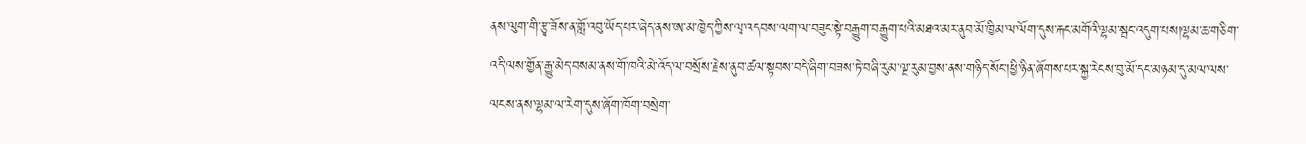ནས་ལུག་གི་རྩྭ་ཟོས་ན་གློ་འབུ་ཡོད་པར་ཞེད་ནས་ཨ་མ་ཁྱེད་ཀྱིས་ལྭ་འདབས་ལག་ལ་བཟུང་སྟེ་བརྒྱུག་བརྒྱུག་པའི་མཐའ་མར་ནུབ་མོ་ཁྱིམ་ལ་ལོག་དུས་རྐང་མགོའི་ལྷམ་སྦང་འདུག་པས།ལྷམ་ཆ་གཅིག་འདི་ལས་གྱོན་རྒྱུ་མེད་བསམ་ནས་གོ་ཁའི་མེ་འོད་ལ་བསྲོས་རྗེས་ནུབ་ཚལ་སྟབས་བདེ་ཞིག་བཟས་ཏེ་བཞི་རུམ་ལྔ་རུམ་བྱས་ནས་གཉིད་སོང་།ཕྱི་ཉིན་ཞོགས་པར་སྐྱ་རེངས་བུ་མོ་དང་མཉམ་དུ་མལ་ལས་ལངས་ནས་ལྷམ་ལ་རེག་དུས་ཞོག་ཁོག་བསྲེག་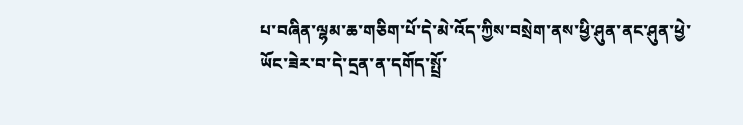པ་བཞིན་ལྷམ་ཆ་གཅིག་པོ་དེ་མེ་འོད་ཀྱིས་བསྲེག་ནས་ཕྱི་ཤུན་ནང་ཤུན་ཕྱེ་ཡོང་ཟེར་བ་དེ་དྲན་ན་དགོད་སྤྲོ་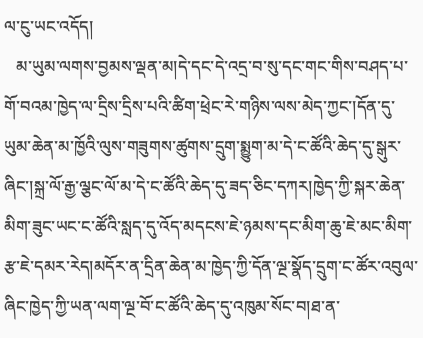ལ་ངུ་ཡང་འདོད།
   མ་ཡུམ་ལགས་བྱམས་ལྡན་མ།དེ་དང་དེ་འདྲ་བ་སུ་དང་གང་གིས་བཤད་པ་གོ་བའམ་ཁྱེད་ལ་དྲིས་དྲིས་པའི་ཚིག་ཕྲེང་རེ་གཉིས་ལས་མེད་ཀྱང་།དོན་དུ་ཡུམ་ཆེན་མ་ཁྱོའི་ལུས་གཟུགས་ཚུགས་དྲུག་སྨྱུག་མ་དེ་ང་ཚོའི་ཆེད་དུ་སྒུར་ཞིང་།སྐྲ་ལོ་རྒྱ་ལྕང་ལོ་མ་དེ་ང་ཚོའི་ཆེད་དུ་ཟད་ཅིང་དཀར།ཁྱེད་ཀྱི་སྐར་ཆེན་མིག་ཟུང་ཡང་ང་ཚོའི་སླད་དུ་འོད་མདངས་ཇེ་ཉམས་དང་མིག་ཆུ་ཇེ་མང་མིག་རྩ་ཇེ་དམར་རེད།མདོར་ན་དྲིན་ཆེན་མ་ཁྱེད་ཀྱི་དོན་ལྔ་སྣོད་དྲུག་ང་ཚོར་འབུལ་ཞིང་ཁྱེད་ཀྱི་ཡན་ལག་ལྔ་བོ་ང་ཚོའི་ཆེད་དུ་འཁུམ་སོང་བ།ཐ་ན་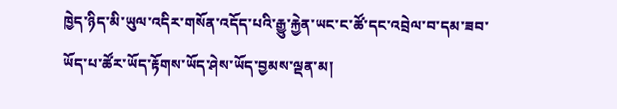ཁྱེད་ཉིད་མི་ཡུལ་འདིར་གསོན་འདོད་པའི་རྒྱུ་རྐྱེན་ཡང་ང་ཚོ་དང་འབྲེལ་བ་དམ་ཟབ་ཡོད་པ་ཚོར་ཡོད་རྟོགས་ཡོད་ཤེས་ཡོད་བྱམས་ལྡན་མ།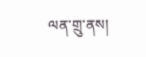ལན་གྲུ་ནས།